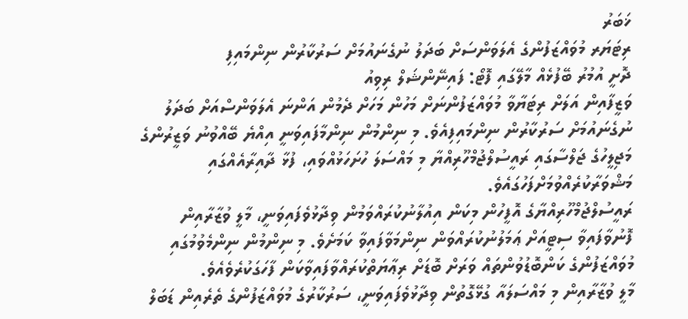ޚަބަރު
ރިޓަޔަރ މުވައްޒަފުންގެ އެލަވަންސަށް ބަދަލު ނުގެނައުމަށް ސަރުކާރުން ނިންމައިފި
ދޮށީ އުމުރު ބޭފުޅެއް މާލޭގައި ފޮޓޯ: ފައިނޭންޝަލް ރިވިއު
ވަޒީފާއިން އަލަށް ރިޓަޔާވާ މުވައްޒަފުންނަށް މަހުން މަހަށް ދެމުން އަންނަ އެލަވަންސްއަށް ބަދަލު ނުގެނައުމަށް ސަރުކާރުން ނިންމައިފިއެވެ. މި ނިންމުން ނިންމާފައިވަނީ އިއްޔެ ބޭއްވުނު ވަޒީރުންގެ މަޖިލީހުގެ ޖަލްސާގައި ރައީސުލްޖުމްހޫރިއްޔާ މި މައްސަލަ ހުށަހަޅުއްވައި، ފުޅާ ދާއިރާއެއްގައި މަޝްވަރާކުރެއްވުމަށްފަހުގައެވެ.
ރައީސުލްޖުމްހޫރިއްޔާގެ އޮފީހުން މިކަން އިއުލާނުކުރައްވަމުން ވިދާޅުވެފައިވަނީ، މާލީ ވުޒާރާއިން ފޮނުވާފައިވާ ސިޓީއަށް ޢަމަލުނުކުރައްވަން ނިންމަވާފައިވާ ކަމަށެވެ. މި ނިންމުން ނިންމެވުމުގައި މުވައްޒަފުންގެ ކަންބޮޑުވުންތައް ވަރަށް ބޮޑަށް ރިޢާޔަތްކުރައްވާފައިވާކަން ފާހަގަކުރެވެއެވެ.
މާލީ ވުޒާރާއިން މި މައްސަލައާ ގުޅޭގޮތުން ވިދާޅުވެފައިވަނީ، ސަރުކާރުގެ މުވައްޒަފުންގެ ތެރެއިން ޑަބަލް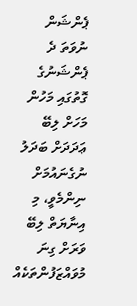ޕެންޝަން ނުވަތަ ދެ ޕެންޝަނުގެ ގޮތުގައި މަހުން މަހަށް ލިބޭ ޢަދަދަށް ބަދަލު ނުގެނައުމަށް ނިންމެވީ، މި އިނާޔަތް ލިބޭ ވަރަށް ގިނަ މުވައްޒަފުންތަކެއް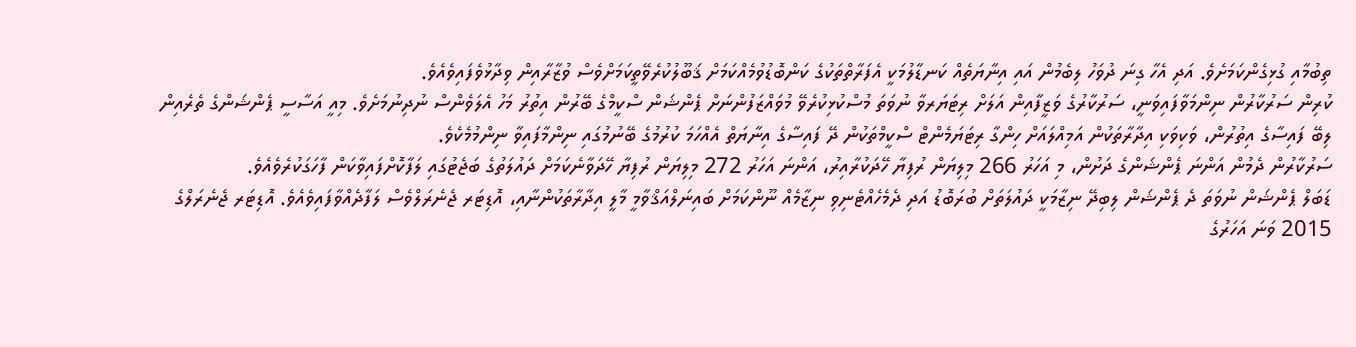ތިބުމާއި ގުޅިގެންކަމަށެވެ. އަދި އެހާ ގިނަ ދުވަހު ލިބެމުން އައި އިނާޔަތެއް ކަނޑާލުމަކީ އެފަރާތްތަކުގެ ކަންބޮޑުވުމެއްކަމަށް ޤަބޫލުކުރެވޭތީކަމަށްވެސް ވުޒާރާއިން ވިދާޅުވެފައިވެއެވެ.
ކުރިން ސަރުކާރުން ނިންމަވާފައިވަނީ، ސަރުކާރުގެ ވަޒީފާއިން އަލަށް ރިޓަޔަރވާ ނުވަތަ މުސްކުޅިކުރެވޭ މުވައްޒަފުންނަށް ޕެންޝަން ސްކީމްގެ ބޭރުން އިތުރު މަހު އެލަވެންސް ނުދިނުމަށެވެ. މިއީ އަސާސީ ޕެންޝަންގެ ތެރެއިން ލިބޭ ފައިސާގެ އިތުރުން، ވަކިވަކި އިދާރާތަކުން އަމިއްލައަށް ހިންގާ ރިޓަޔަމެންޓް ސްކީމްތަކުން ދޭ ފައިސާގެ އިނާޔަތް އެއްހަމަ ކުރުމުގެ ބޭނުމުގައި ނިންމާފައިވާ ނިންމުމެކެވެ.
ސަރުކާރުން ދެމުން އަންނަ ޕެންޝަންގެ ދަށުން، މި އަހަރު 266 މިލިޔަން ރުފިޔާ ހޭދަކުރާއިރު، އަންނަ އަހަރު 272 މިލިޔަން ރުފިޔާ ހޭދަވާނެކަމަށް ދައުލަތުގެ ބަޖެޓުގައި ލަފާކޮށްފައިވާކަން ފާހަގަކުރެވެއެވެ.
ޑަބަލް ޕެންޝަން ނުވަތަ ދެ ޕެންޝަން ލިބިދޭ ނިޒާމަކީ ދައުލަތަށް ބުރަބޮޑު އަދި ދެމެހެއްޓެނިވި ނިޒާމެއް ނޫންކަމަށް ބައިނަލްއަޤްވާމީ މާލީ އިދާރާތަކުންނާއި، އޮޑިޓަރ ޖެނެރަލްވެސް ލަފާދެއްވާފައިވެއެވެ. އޮޑިޓަރ ޖެނެރަލްގެ 2015 ވަނަ އަހަރުގެ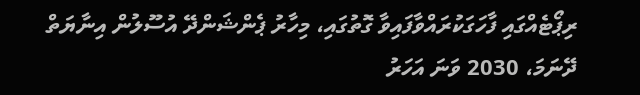ރިޕޯޓެއްގައި ފާހަގަކުރައްވާފައިވާ ގޮތުގައި، މިހާރު ޕެންޝަންދޭ އުސޫލުން އިނާޔަތް ދޭނަމަ، 2030 ވަނަ އަހަރު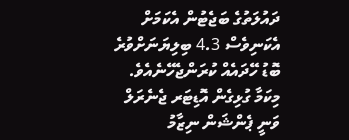ދައުލަތުގެ ބަޖެޓުން އެކަމަށް އެކަނިވެސް 4.3 ބިލިޔަނަށްވުރެ ބޮޑު ހޭދައެއް ކުރަންޖެހޭނެއެވެ. މިކަމާ ގުޅިގެން އޮޑިޓަރ ޖެނެރަލް ވަނީ ޕެންޝަން ނިޒާމު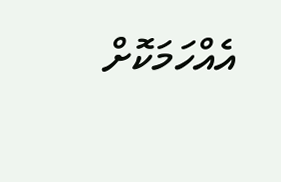އެއްހަމަކޮށް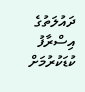ދައުލަތުގެ އިސްރާފު ކުޑަކުރުމަށް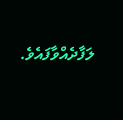ލަފާދެއްވާފައެވެ.